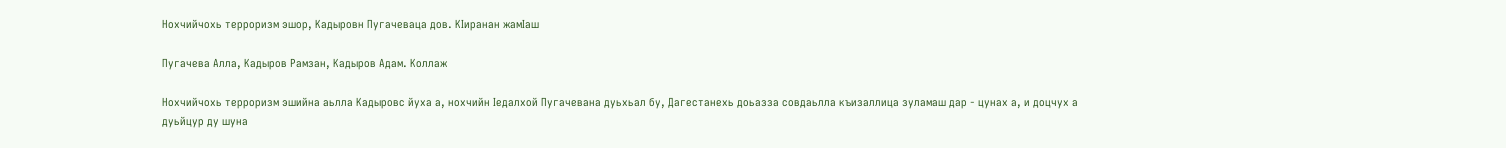Нохчийчохь терроризм эшор, Кадыровн Пугачеваца дов. КIиранан жамIаш

Пугачева Алла, Кадыров Рамзан, Кадыров Адам. Коллаж

Нохчийчохь терроризм эшийна аьлла Кадыровс йуха а, нохчийн Iедалхой Пугачевана дуьхьал бу, Дагестанехь доьазза совдаьлла къизаллица зуламаш дар - цунах а, и доцчух а дуьйцур ду шуна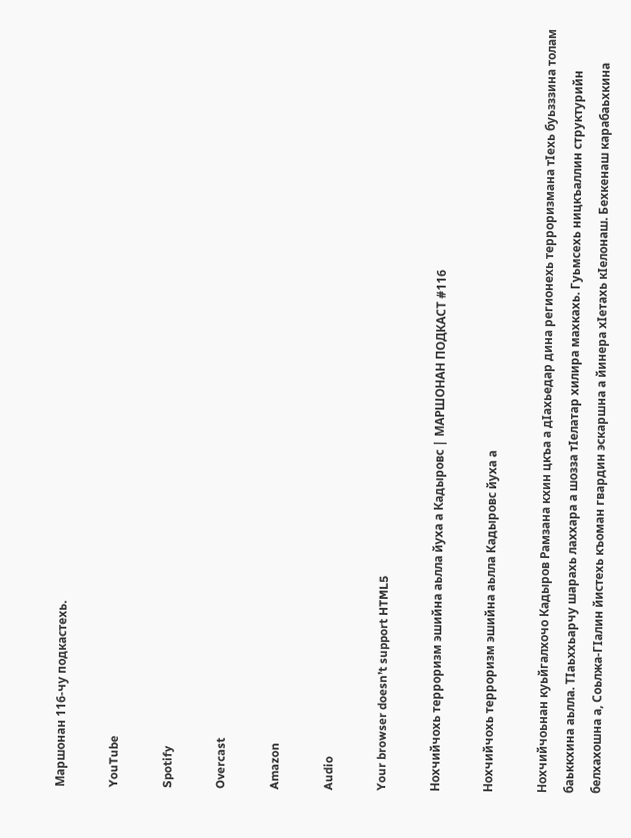Маршонан 116-чу подкастехь.

YouTube

Spotify

Overcast

Amazon

Audio

Your browser doesn’t support HTML5

Нохчийчохь терроризм эшийна аьлла йуха а Кадыровс | МАРШОНАН ПОДКАСТ #116

Нохчийчохь терроризм эшийна аьлла Кадыровс йуха а

Нохчийчоьнан куьйгалхочо Кадыров Рамзана кхин цкъа а дӀахьедар дина регионехь терроризмана тIехь буьзззина толам баьккхина аьлла. ТӀаьххьарчу шарахь лаххара а шозза тӀелатар хилира махкахь. Гуьмсехь ницкъаллин структурийн белхахошна а, Соьлжа-ГӀалин йистехь къоман гвардин эскаршна а йинера хIетахь кIелонаш. Бехкенаш карабаьхкина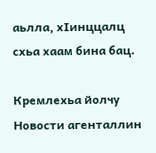аьлла, хIинццалц схьа хаам бина бац.

Кремлехьа йолчу Новости агенталлин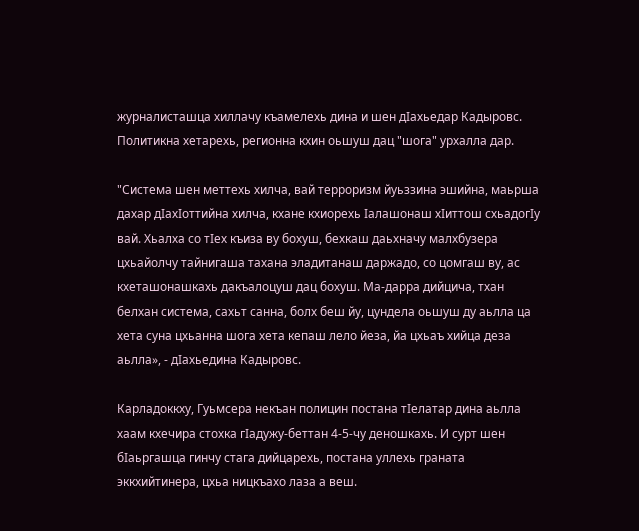журналисташца хиллачу къамелехь дина и шен дӀахьедар Кадыровс. Политикна хетарехь, регионна кхин оьшуш дац "шога" урхалла дар.

"Система шен меттехь хилча, вай терроризм йуьззина эшийна, маьрша дахар дӀахӀоттийна хилча, кхане кхиорехь Iалашонаш хIиттош схьадогIу вай. Хьалха со тIех къиза ву бохуш, бехкаш даьхначу малхбузера цхьайолчу тайнигаша тахана эладитанаш даржадо, со цомгаш ву, ас кхеташонашкахь дакъалоцуш дац бохуш. Ма-дарра дийцича, тхан белхан система, сахьт санна, болх беш йу, цундела оьшуш ду аьлла ца хета суна цхьанна шога хета кепаш лело йеза, йа цхьаъ хийца деза аьлла», - дIахьедина Кадыровс.

Карладоккху, Гуьмсера некъан полицин постана тӀелатар дина аьлла хаам кхечира стохка гIадужу-беттан 4-5-чу деношкахь. И сурт шен бӀаьргашца гинчу стага дийцарехь, постана уллехь граната эккхийтинера, цхьа ницкъахо лаза а веш.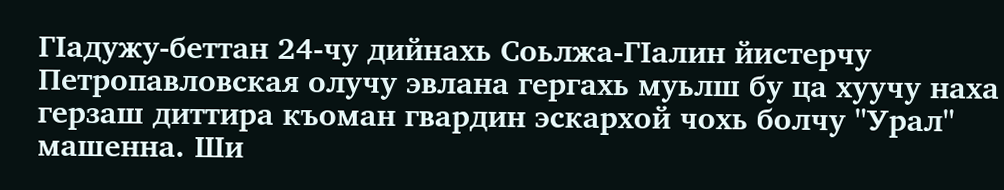ГIадужу-беттан 24-чу дийнахь Соьлжа-ГӀалин йистерчу Петропавловская олучу эвлана гергахь муьлш бу ца хуучу наха герзаш диттира къоман гвардин эскархой чохь болчу "Урал" машенна. Ши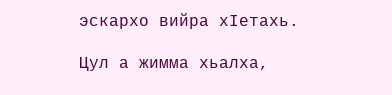эскархо вийра хIетахь.

Цул а жимма хьалха,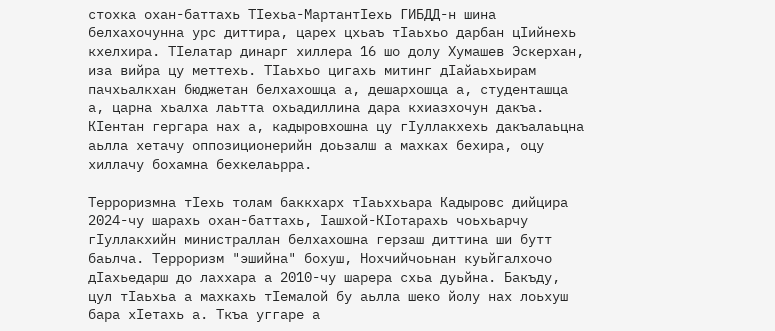стохка охан-баттахь ТIехьа-МартантӀехь ГИБДД-н шина белхахочунна урс диттира, царех цхьаъ тӀаьхьо дарбан цӀийнехь кхелхира. ТӀелатар динарг хиллера 16 шо долу Хумашев Эскерхан, иза вийра цу меттехь. ТӀаьхьо цигахь митинг дӀайаьхьирам пачхьалкхан бюджетан белхахошца а, дешархошца а, студенташца а, царна хьалха лаьтта охьадиллина дара кхиазхочун дакъа. КIентан гергара нах а, кадыровхошна цу гӀуллакхехь дакъалаьцна аьлла хетачу оппозиционерийн доьзалш а махках бехира, оцу хиллачу бохамна бехкелаьрра.

Терроризмна тӀехь толам баккхарх тӀаьххьара Кадыровс дийцира 2024-чу шарахь охан-баттахь, Iашхой-КIотарахь чоьхьарчу гӀуллакхийн министраллан белхахошна герзаш диттина ши бутт баьлча. Терроризм "эшийна" бохуш, Нохчийчоьнан куьйгалхочо дIахьедарш до лаххара а 2010-чу шарера схьа дуьйна. Бакъду, цул тӀаьхьа а махкахь тӀемалой бу аьлла шеко йолу нах лоьхуш бара хIетахь а. Ткъа уггаре а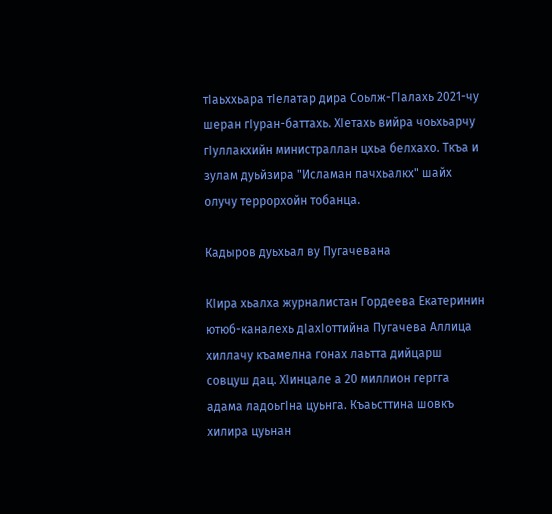тӀаьххьара тIелатар дира Соьлж-ГӀалахь 2021-чу шеран гIуран-баттахь. ХIетахь вийра чоьхьарчу гIуллакхийн министраллан цхьа белхахо. Ткъа и зулам дуьйзира "Исламан пачхьалкх" шайх олучу террорхойн тобанца.

Кадыров дуьхьал ву Пугачевана

КIира хьалха журналистан Гордеева Екатеринин ютюб-каналехь дIахIоттийна Пугачева Аллица хиллачу къамелна гонах лаьтта дийцарш совцуш дац. ХӀинцале а 20 миллион гергга адама ладоьгIна цуьнга. Къаьсттина шовкъ хилира цуьнан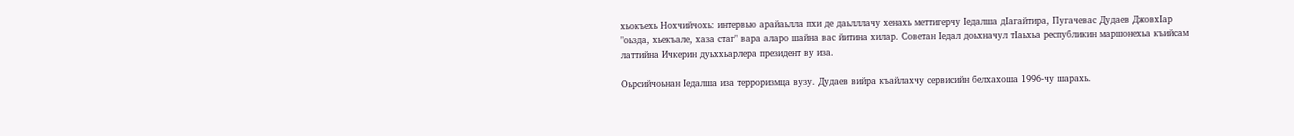хьокъехь Нохчийчохь: интервью арайаьлла пхи де даьлллачу хенахь меттигерчу Ӏедалша дIагайтира, Пугачевас Дудаев ДжовхIар "оьзда, хьекъале, хаза стаг" вара аларо шайна вас йитина хилар. Советан Iедал доьхначул тӀаьхьа республикин маршонехьа къийсам латтийна Ичкерин дуьххьарлера президент ву иза.

Оьрсийчоьнан Ӏедалша иза терроризмца вузу. Дудаев вийра къайлахчу сервисийн белхахоша 1996-чу шарахь.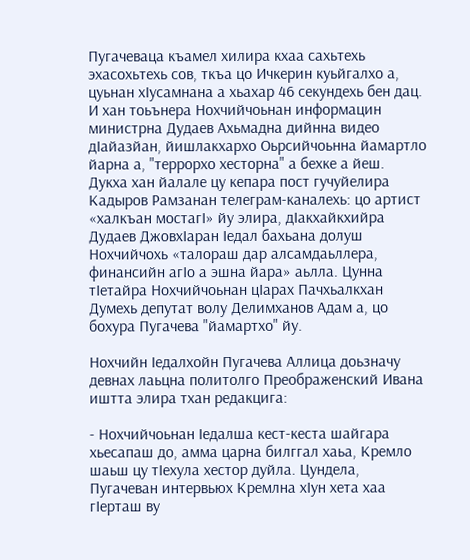Пугачеваца къамел хилира кхаа сахьтехь эхасохьтехь сов, ткъа цо Ичкерин куьйгалхо а, цуьнан хIусамнана а хьахар 46 секундехь бен дац. И хан тоьънера Нохчийчоьнан информацин министрна Дудаев Ахьмадна дийнна видео дӀайазйан, йишлакхархо Оьрсийчоьнна йамартло йарна а, "террорхо хесторна" а бехке а йеш. Дукха хан йалале цу кепара пост гучуйелира Кадыров Рамзанан телеграм-каналехь: цо артист «халкъан мостагӀ» йу элира, дIакхайкхийра Дудаев ДжовхIаран Ӏедал бахьана долуш Нохчийчохь «талораш дар алсамдаьллера, финансийн агIо а эшна йара» аьлла. Цунна тIетайра Нохчийчоьнан цIарах Пачхьалкхан Думехь депутат волу Делимханов Адам а, цо бохура Пугачева "йамартхо" йу.

Нохчийн Iедалхойн Пугачева Аллица доьзначу девнах лаьцна политолго Преображенский Ивана иштта элира тхан редакцига:

- Нохчийчоьнан Ӏедалша кест-кеста шайгара хьесапаш до, амма царна билггал хаьа, Кремло шаьш цу тIехула хестор дуйла. Цундела, Пугачеван интервьюх Кремлна хIун хета хаа гIерташ ву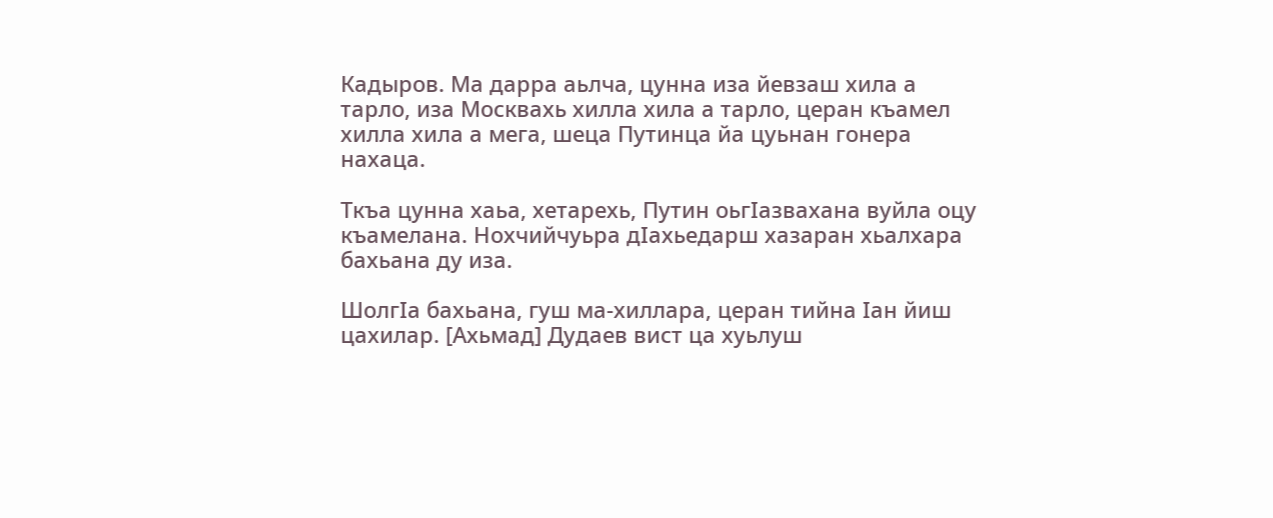Кадыров. Ма дарра аьлча, цунна иза йевзаш хила а тарло, иза Москвахь хилла хила а тарло, церан къамел хилла хила а мега, шеца Путинца йа цуьнан гонера нахаца.

Ткъа цунна хаьа, хетарехь, Путин оьгӀазвахана вуйла оцу къамелана. Нохчийчуьра дӀахьедарш хазаран хьалхара бахьана ду иза.

ШолгӀа бахьана, гуш ма-хиллара, церан тийна Ӏан йиш цахилар. [Ахьмад] Дудаев вист ца хуьлуш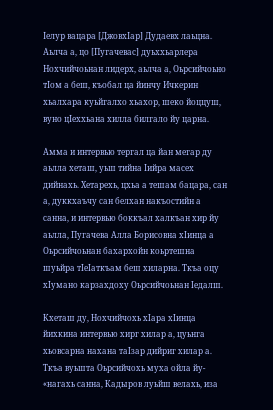Ӏелур вацара [ДжовхIар] Дудаевх лаьцна. Аьлча а, цо [Пугачевас] дуьххьарлера Нохчийчоьнан лидерх, аьлча а, Оьрсийчоьно тIом а беш, къобал ца йинчу Ичкерин хьалхара куьйгалхо хьахор, шеко йоццуш, вуно цIеххьана хилла билгало йу царна.

Амма и интервью тергал ца йан мегар ду аьлла хеташ, уьш тийна Ӏийра масех дийнахь. Хетарехь, цхьа а тешам бацара, сан а, дуккхаъчу сан белхан накъостийн а санна, и интервью боккъал халкъан хир йу аьлла, Пугачева Алла Борисовна хӀинца а Оьрсийчоьнан бахархойн коьртешна шуьйра тӀеӀаткъам беш хиларна. Ткъа оцу хӀумано карзахдоху Оьрсийчоьнан Ӏедалш.

Кхеташ ду, Нохчийчохь хӀара хӀинца йихкина интервью хирг хилар а, цуьнга хьовсарна нахана таӀзар дийриг хилар а. Ткъа вуьшта Оьрсийчохь муха ойла йу- «нагахь санна, Кадыров луьйш велахь, иза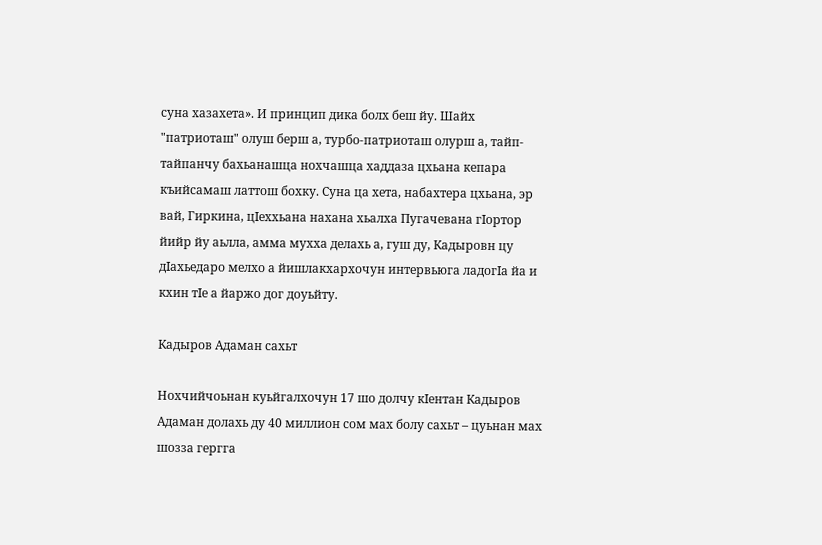суна хазахета». И принцип дика болх беш йу. Шайх "патриоташ" олуш берш а, турбо-патриоташ олурш а, тайп-тайпанчу бахьанашца нохчашца хаддаза цхьана кепара къийсамаш латтош бохку. Суна ца хета, набахтера цхьана, эр вай, Гиркина, цIеххьана нахана хьалха Пугачевана гIортор йийр йу аьлла, амма мухха делахь а, гуш ду, Кадыровн цу дӀахьедаро мелхо а йишлакхархочун интервьюга ладогIа йа и кхин тIе а йаржо дог доуьйту.

Кадыров Адаман сахьт

Нохчийчоьнан куьйгалхочун 17 шо долчу кӀентан Кадыров Адаман долахь ду 40 миллион сом мах болу сахьт – цуьнан мах шозза гергга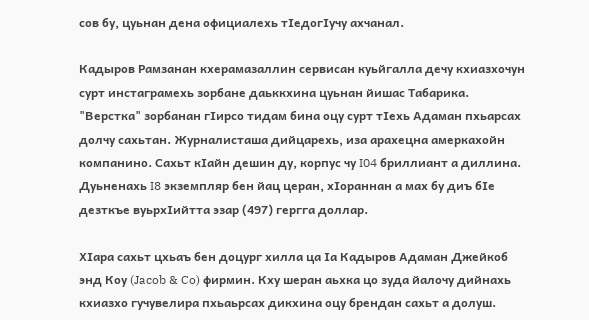сов бу, цуьнан дена официалехь тIедогIучу ахчанал.

Кадыров Рамзанан кхерамазаллин сервисан куьйгалла дечу кхиазхочун сурт инстаграмехь зорбане даьккхина цуьнан йишас Табарика. "Верстка" зорбанан гӀирсо тидам бина оцу сурт тӀехь Адаман пхьарсах долчу сахьтан. Журналисташа дийцарехь, иза арахецна амеркахойн компанино. Сахьт кӀайн дешин ду, корпус чу I04 бриллиант а диллина. Дуьненахь I8 экземпляр бен йац церан, хӀораннан а мах бу диъ бIе дезткъе вуьрхIийтта эзар (497) гергга доллар.

ХӀара сахьт цхьаъ бен доцург хилла ца Iа Кадыров Адаман Джейкоб энд Коу (Jacob & Co) фирмин. Кху шеран аьхка цо зуда йалочу дийнахь кхиазхо гучувелира пхьаьрсах дикхина оцу брендан сахьт а долуш.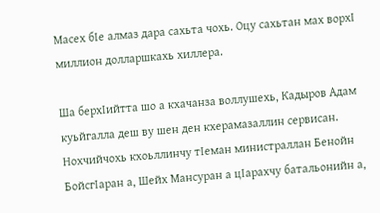Масех бIе алмаз дара сахьта чохь. Оцу сахьтан мах ворхӀ миллион долларшкахь хиллера.

Ша берхIийтта шо а кхачанза воллушехь, Кадыров Адам куьйгалла деш ву шен ден кхерамазаллин сервисан. Нохчийчохь кхоьллинчу тӀеман министраллан Бенойн БойсгIаран а, Шейх Мансуран а цIарахчу батальонийн а,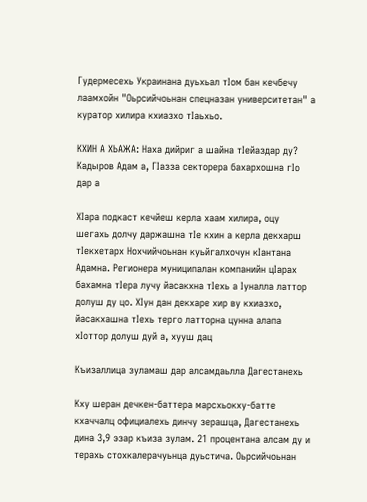Гудермесехь Украинана дуьхьал тӀом бан кечбечу лаамхойн "Оьрсийчоьнан спецназан университетан" а куратор хилира кхиазхо тIаьхьо.

КХИН А ХЬАЖА: Наха дийриг а шайна тIейаздар ду? Кадыров Адам а, ГIазза секторера бахархошна гIо дар а

ХIара подкаст кечйеш керла хаам хилира, оцу шегахь долчу даржашна тIе кхин а керла декхарш тIекхетарх Нохчийчоьнан куьйгалхочун кIантана Адамна. Регионера муниципалан компанийн цIарах бахамна тIера лучу йасакхна тIехь а Iуналла латтор долуш ду цо. ХIун дан декхаре хир ву кхиазхо, йасакхашна тIехь терго латторна цунна алапа хIоттор долуш дуй а, хууш дац

Къизаллица зуламаш дар алсамдаьлла Дагестанехь

Кху шеран дечкен-баттера марсхьокху-батте кхаччалц официалехь динчу зерашца, Дагестанехь дина 3,9 эзар къиза зулам. 21 процентана алсам ду и терахь стохкалерачуьнца дуьстича. Оьрсийчоьнан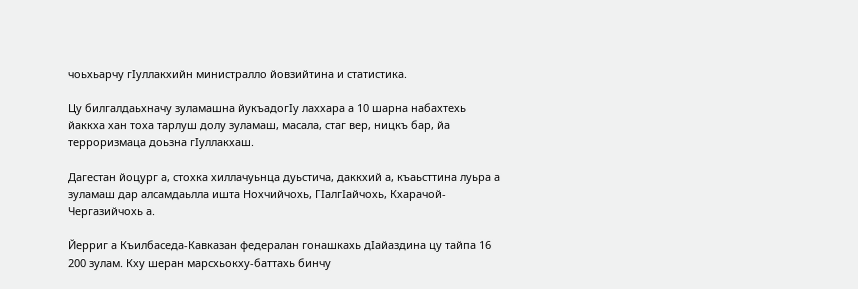чоьхьарчу гIуллакхийн министралло йовзийтина и статистика.

Цу билгалдаьхначу зуламашна йукъадогIу лаххара а 10 шарна набахтехь йаккха хан тоха тарлуш долу зуламаш, масала, стаг вер, ницкъ бар, йа терроризмаца доьзна гIуллакхаш.

Дагестан йоцург а, стохка хиллачуьнца дуьстича, даккхий а, къаьсттина луьра а зуламаш дар алсамдаьлла ишта Нохчийчохь, ГӀалгӀайчохь, Кхарачой-Чергазийчохь а.

Йерриг а Къилбаседа-Кавказан федералан гонашкахь дӀайаздина цу тайпа 16 200 зулам. Кху шеран марсхьокху-баттахь бинчу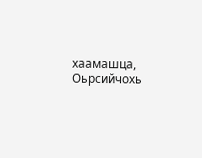хаамашца, Оьрсийчохь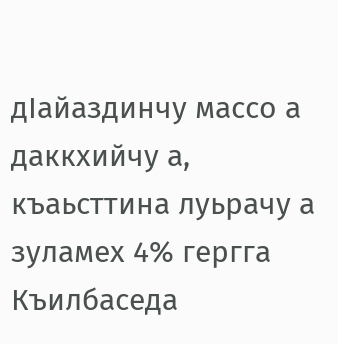дӀайаздинчу массо а даккхийчу а, къаьсттина луьрачу а зуламех 4% гергга Къилбаседа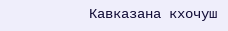Кавказана кхочуш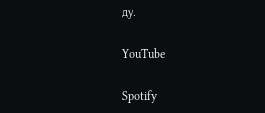ду.

YouTube

Spotify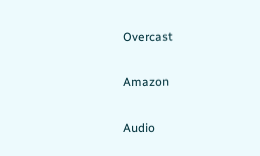Overcast

Amazon

Audio